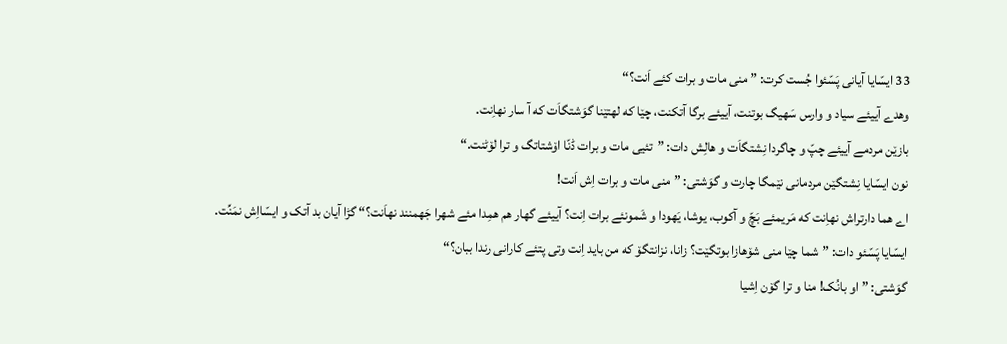33 ایسّایا آیانی پَسّئوا جُست کرت: ”منی مات و برات کئے اَنت؟“
وهدے آییئے سیاد و وارس سَهیگ بوتنت، آییئے برگا آتکنت، چێا که لهتێنا گوَشتگاَت که آ سار نهاِنت.
بازێن مردمے آییئے چپّ و چاگردا نِشتگاَت و هالِش دات: ”تئیی مات و برات ڈنّا اۆشتاتگ و ترا لۆٹنت.“
نون ایسّایا نِشتگێن مردمانی نێمگا چارت و گوَشتی: ”منی مات و برات اِش اَنت!
اے هما دارتراش نهاِنت که مَریمئے بَچّ و آکوب، یوشا، یَهودا و شَمونئے برات اِنت؟ آییئے گهار هم همِدا مئے شهرا جَهمنند نهاَنت؟“ گڑا آیان بد آتک و ایسّااِش نمَنِّت.
ایسّایا پَسّئو دات: ”شما چێا منی شۆهازا بوتگێت؟ زانا، نزانتگۆ که من باید اِنت وتی پتئے کارانی رندا ببان؟“
گوَشتی: ”او بانُک! منا و ترا گۆن اِشیا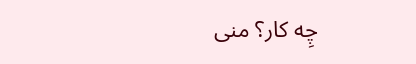چِه کار؟ منی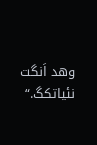وهد اَنگت نئیاتکگ.“